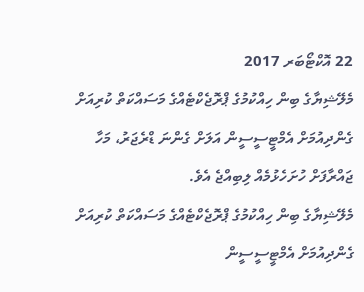22 އޮކްޓޯބަރ 2017
މެލޭޝިޔާގެ ބިން ހިއްކުމުގެ ޕްރޮޖެކްޓެއްގެ މަސައްކަތް ކުރިއަށް ގެންދިއުމަށް އެމްޓީސީސީން އަލަށް ގެންނަ ޑްރެޖަރު، މަހާ ޖައްރާފަށް ހުށަހެޅުމެއް ލިބިއްޖެ އެވެ.
މެލޭޝިޔާގެ ބިން ހިއްކުމުގެ ޕްރޮޖެކްޓެއްގެ މަސައްކަތް ކުރިއަށް ގެންދިއުމަށް އެމްޓީސީސީން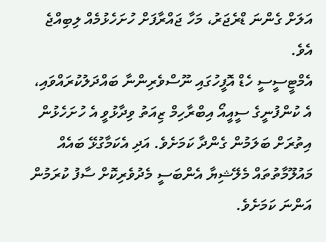އަލަށް ގެންނަ ޑްރެޖަރު، މަހާ ޖައްރާފަށް ހުށަހެޅުމެއް ލިބިއްޖެ އެވެ.
އެމްޓީސީސީ ހެޑް އޮފީހުގައި ނޫސްވެރިންނާ ބައްދަލުކުރައްވައި، އެ ކުންފުނީގެ ސީއީއޯ އިބްރާހިމް ޒިއަތު ވިދާޅުވީ އެ ހުށަހެޅުން އިތުރަށް ބަލަމުން ގެންދާ ކަމަށެވެ. އަދި އެކަމާގުޅޭ ބައެއް މައުލޫމާތުތައް މެލޭޝިޔާ އެންބަސީ މެދުވެރިކޮށް ސާފު ކުރަމުން އަންނަ ކަމަށެވެ.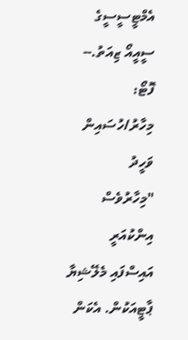އެމްޓީސީސީގެ ސީއީއޯ ޒިއަތު.-- ފޮޓޯ: މިހާރު/ހުސައިން ވަހީދު
"މިހާރުވެސް އިންކުއަރީ އައިސްފައި މެލޭޝިޔާ ޕާޓީއަކުން. އެކަން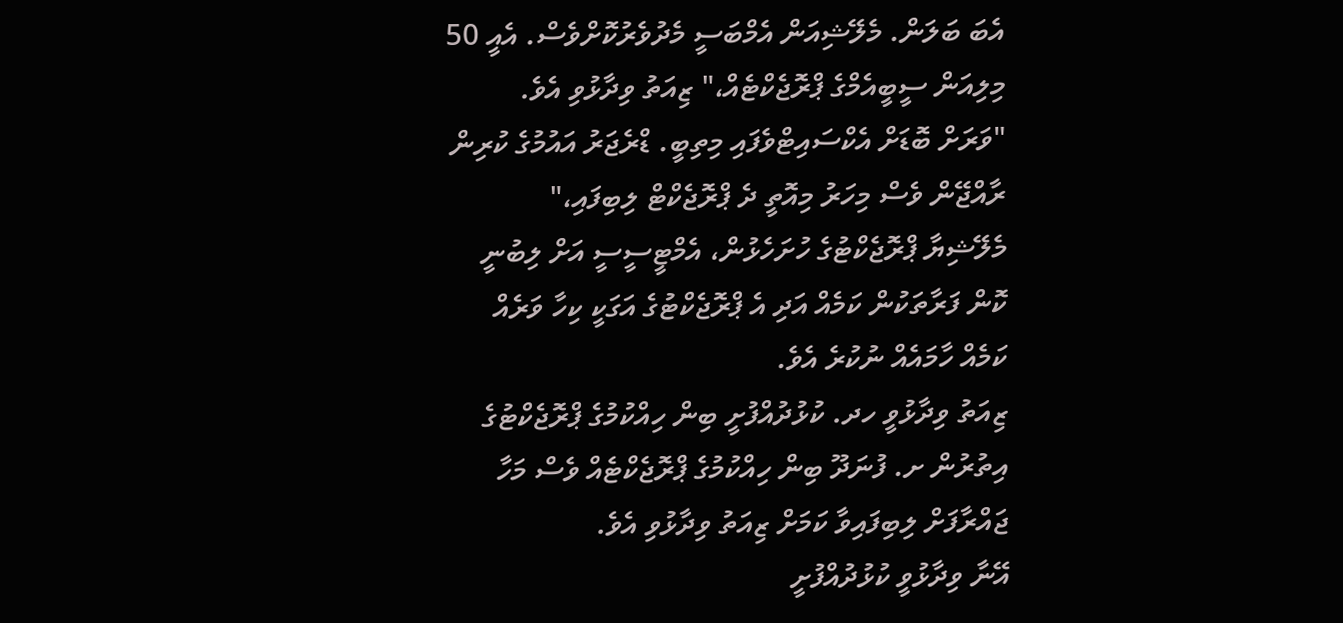އެބަ ބަލަން. މެލޭޝިއަން އެމްބަސީ މެދުވެރުކޮށްވެސް. އެއީ 50 މިލިއަން ސީބީއެމްގެ ޕްރޮޖެކްޓެއް،" ޒިއަތު ވިދާޅުވި އެވެ.
"ވަރަށް ބޮޑަށް އެކްސައިޓްވެފައި މިތިބީ. ޑްރެޖަރު އައުމުގެ ކުރިން ރާއްޖޭން ވެސް މިހަރު މިއޮތީ ދެ ޕްރޮޖެކްޓް ލިބިފައި،"
މެލޭޝިޔާ ޕްރޮޖެކްޓުގެ ހުށަހެޅުން، އެމްޓީސީސީ އަށް ލިބުނީ ކޮން ފަރާތަކުން ކަމެއް އަދި އެ ޕްރޮޖެކްޓުގެ އަގަކީ ކިހާ ވަރެއް ކަމެއް ހާމައެއް ނުކުރެ އެވެ.
ޒިއަތު ވިދާޅުވީ ހދ. ކުޅުދުއްފުށީ ބިން ހިއްކުމުގެ ޕްރޮޖެކްޓުގެ އިތުރުން ށ. ފުނަދޫ ބިން ހިއްކުމުގެ ޕްރޮޖެކްޓެއް ވެސް މަހާ ޖައްރާފަށް ލިބިފައިވާ ކަމަށް ޒިއަތު ވިދާޅުވި އެވެ.
އޭނާ ވިދާޅުވީ ކުޅުދުއްފުށީ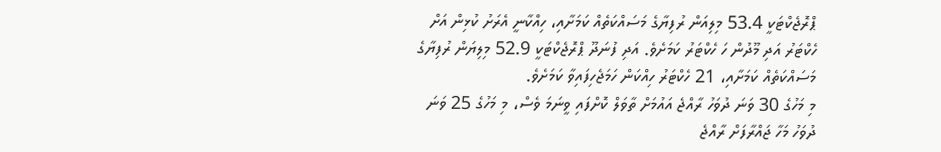ޕްރޮޖެކްޓަކީ 53.4 މިލިއަން ރުފިޔާގެ މަސައްކަތެއް ކަމަށާއި، ހިއްކާނީ އެރަށު ކުޅިން އަށް ހެކްޓަރު އަދި މޫދުން ހަ ހެކްޓަރު ކަމަށެވެ. އަދި ފުނަދޫ ޕްރޮޖެކްޓަކީ 52.9 މިލިޔަން ރުފިޔާގެ މަސައްކަތެއް ކަމަށާއި، 21 ހެކްޓަރު ހިއްކަން ހަމަޖެހިފައިވާ ކަމަށެވެ.
މި މަހުގެ 30 ވަނަ ދުވަހު ރާއްޖެ އައުމަށް ތާވަލް ކޮށްފައި ވީނަމަ ވެސް، މި މަހުގެ 25 ވަނަ ދުވަހު މަހާ ޖައްރާފަށް ރާއްޖެ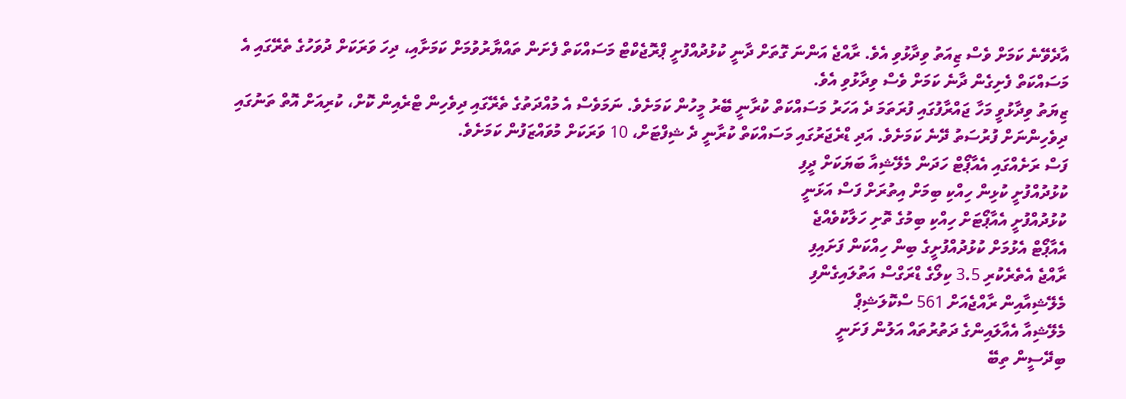އާދެވޭނެ ކަމަށް ވެސް ޒިއަތު ވިދާޅުވި އެވެ. ރާއްޖެ އަންނަ ގޮތަށް ދާނީ ކުޅުދުއްފުށީ ޕްރޮޖެކްޓް މަސައްކަތް ފެށަން ތައްޔާރުވުމަށް ކަމަށާއި، ދިހަ ވަރަކަށް ދުވަހުގެ ތެރޭގައި އެ މަސައްކަތް ފެށިގެން ދާނެ ކަމަށް ވެސް ވިދާޅުވި އެވެ.
ޒިޔަތު ވިދާޅުވީ މަހާ ޖައްރާފުގައި ފުރަތަމަ ދެ އަހަރު މަސައްކަތް ކުރާނީ ބޭރު މީހުން ކަމަށެވެ. ނަމަވެސް އެ މުއްދަތުގެ ތެރޭގައި ދިވެހިން ޓްރެއިން ކޮށް، ކުރިއަށް އޮތް ތަނުގައި ދިވެހިންނަށް ފުރުސަތު ދޭނެ ކަމަށެވެ. އަދި ޑްރެޖަރުގައި މަސައްކަތް ކުރާނީ ދެ ޝިފްޓަށް، 10 ވަރަކަށް މުވައްޒަފުން ކަމަށެވެ.
ފަސް ރަށެއްގައި އެއާޕޯޓް ހަދަން މެލޭޝިއާ ބަޔަކަށް ދީފި
ކުޅުދުއްފުށީ ކުޅިން ހިއްކި ބިމަށް އިތުރަށް ފަސް އަޅަނީ
ކުޅުދުއްފުށީ އެއާޕޯޓަށް ހިއްކި ބިމުގެ ތޮށި ހަލާކުވެއްޖެ
އެއާޕޯޓް އެޅުމަށް ކުޅުދުއްފުށީގެ ބިން ހިއްކަން ފަށައިފި
ރާއްޖެ އެތެރެކުރި 3.5 ކިލޯގެ ޑްރަގްސް އަތުލައިގެންފި
މެލޭޝިއާއިން ރާއްޖެއަށް 561 ސްކޮލަޝިޕް
މެލޭޝިއާ އެއާލައިންގެ ދަތުރުތައް އަލުން ފަށަނީ
ބިދޭސީން ތިބޭ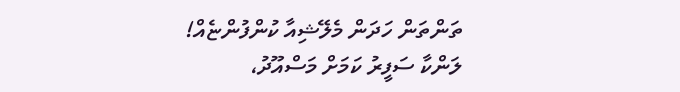ތަންތަން ހަދަން މެލޭޝިއާ ކުންފުންޏެއް!
ލަންކާ ސަފީރު ކަމަށް މަސްއޫދު،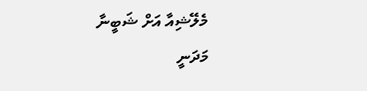މެލޭޝިއާ އަށް ޝަބީނާ
މަދަނީ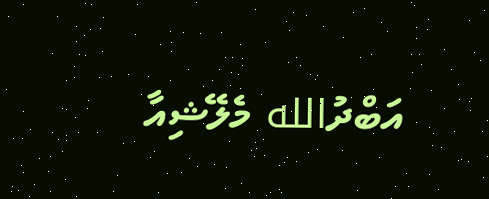އަބްދުالله މެލޭޝިއާ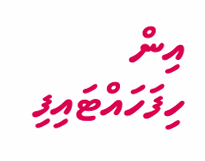އިން ހިފަހައްޓައިފި